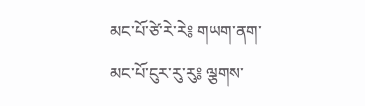མང་པོ་ཙེ་རེ་རེ༔ གཡག་ནག་མང་པོ་ངུར་རུ་རུ༔ ལྕགས་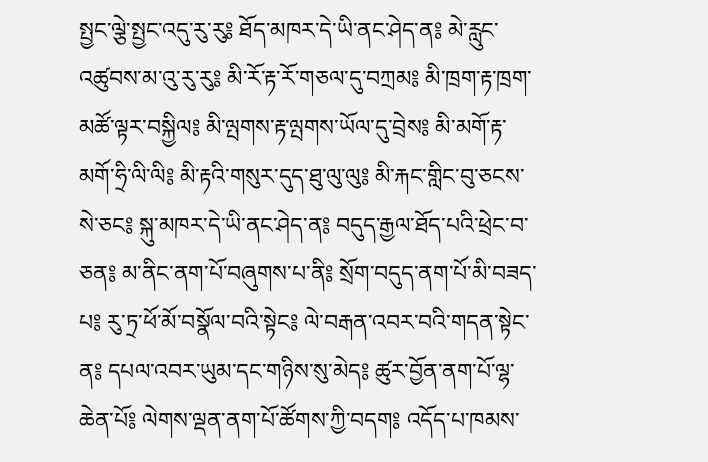སྤྱང་ལྕེ་སྤྱང་འདུ་རུ་རུ༔ ཐོད་མཁར་དེ་ཡི་ནང་ཤེད་ན༔ མེ་རླུང་འཚུབས་མ་འུ་རུ་རུ༔ མི་རོ་རྟ་རོ་གཅལ་དུ་བཀྲམ༔ མི་ཁྲག་རྟ་ཁྲག་མཚོ་ལྟར་བསྐྱིལ༔ མི་ལྤགས་རྟ་ལྤགས་ཡོལ་དུ་བྲེས༔ མི་མགོ་རྟ་མགོ་ཧྲི་ལི་ལི༔ མི་རྟའི་གསུར་དུད་ཐུ་ལུ་ལུ༔ མི་རྐང་གླིང་བུ་ཅངས་སེ་ཅང༔ སྐུ་མཁར་དེ་ཡི་ནང་ཤེད་ན༔ བདུད་རྒྱལ་ཐོད་པའི་ཕྲེང་བ་ཅན༔ མ་ནིང་ནག་པོ་བཞུགས་པ་ནི༔ སྲོག་བདུད་ནག་པོ་མི་བཟད་པ༔ རུ་ཏྲ་ཕོ་མོ་བསྣོལ་བའི་སྟེང༔ ལེ་བརྒན་འབར་བའི་གདན་སྟེང་ན༔ དཔལ་འབར་ཡུམ་དང་གཉིས་སུ་མེད༔ ཚུར་བྱོན་ནག་པོ་ལྷ་ཆེན་པོ༔ ལེགས་ལྡན་ནག་པོ་ཚོགས་ཀྱི་བདག༔ འདོད་པ་ཁམས་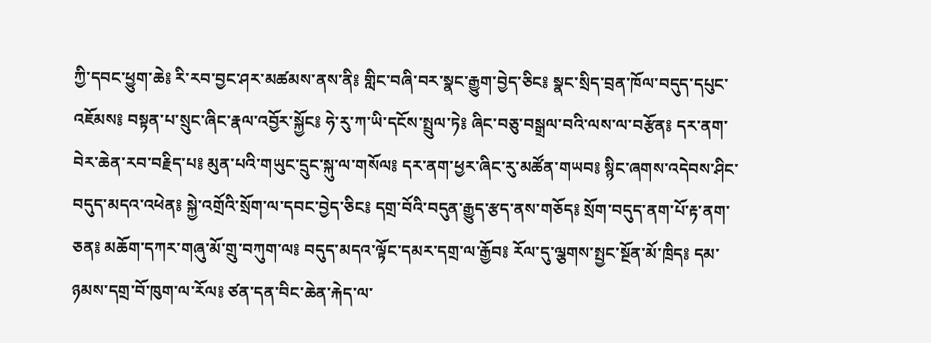ཀྱི་དབང་ཕྱུག་ཆེ༔ རི་རབ་བྱང་ཤར་མཚམས་ནས་ནི༔ གླིང་བཞི་བར་སྣང་རྒྱུག་བྱེད་ཅིང༔ སྣང་སྲིད་བྲན་ཁོལ་བདུད་དཔུང་འཇོམས༔ བསྟན་པ་སྲུང་ཞིང་རྣལ་འབྱོར་སྐྱོང༔ ཧེ་རུ་ཀ་ཡི་དངོས་སྤྲུལ་ཏེ༔ ཞིང་བཅུ་བསྒྲལ་བའི་ལས་ལ་བརྩོན༔ དར་ནག་བེར་ཆེན་རབ་བརྗིད་པ༔ མུན་པའི་གཡུང་དྲུང་སྐུ་ལ་གསོལ༔ དར་ནག་ཕྱར་ཞིང་རུ་མཚོན་གཡབ༔ སྙིང་ཞགས་འདེབས་ཤིང་བདུད་མདའ་འཕེན༔ སྐྱེ་འགྲོའི་སྲོག་ལ་དབང་བྱེད་ཅིང༔ དགྲ་བོའི་བདུན་རྒྱུད་རྩད་ནས་གཅོད༔ སྲོག་བདུད་ནག་པོ་རྟ་ནག་ཅན༔ མཆོག་དཀར་གཞུ་མོ་གྲུ་བཀུག་ལ༔ བདུད་མདའ་ལྟོང་དམར་དགྲ་ལ་རྒྱོབ༔ རོལ་དུ་ལྕགས་སྤྱང་སྔོན་མོ་ཁྲིད༔ དམ་ཉམས་དགྲ་བོ་ཁུག་ལ་རོལ༔ ཙན་དན་བིང་ཆེན་རྐེད་ལ་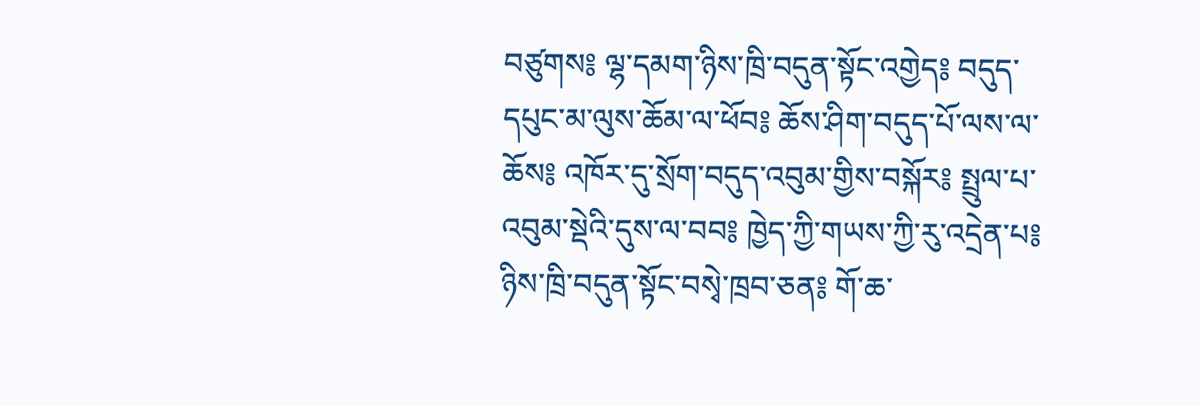བཙུགས༔ ལྷ་དམག་ཉིས་ཁྲི་བདུན་སྟོང་འགྱེད༔ བདུད་དཔུང་མ་ལུས་ཆོམ་ལ་ཕོབ༔ ཆོས་ཤིག་བདུད་པོ་ལས་ལ་ཆོས༔ འཁོར་དུ་སྲོག་བདུད་འབུམ་གྱིས་བསྐོར༔ སྤྲུལ་པ་འབུམ་སྡེའི་དུས་ལ་བབ༔ ཁྱེད་ཀྱི་གཡས་ཀྱི་རུ་འདྲེན་པ༔ ཉིས་ཁྲི་བདུན་སྟོང་བསྭེ་ཁྲབ་ཅན༔ གོ་ཆ་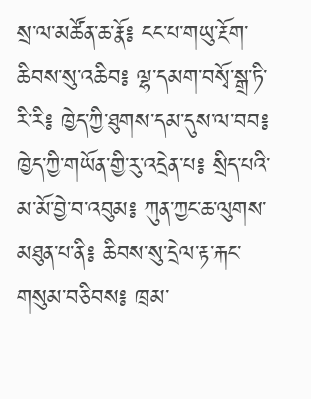སྲ་ལ་མཚོན་ཆ་རྣོ༔ ངང་པ་གཡུ་རྔོག་ཆིབས་སུ་འཆིབ༔ ལྷ་དམག་བསྭོ་སྒྲ་ཏི་རི་རི༔ ཁྱེད་ཀྱི་ཐུགས་དམ་དུས་ལ་བབ༔ ཁྱེད་ཀྱི་གཡོན་གྱི་རུ་འདྲེན་པ༔ སྲིད་པའི་མ་མོ་བྱེ་བ་འབུམ༔ ཀུན་ཀྱང་ཆ་ལུགས་མཐུན་པ་ནི༔ ཆིབས་སུ་དྲེལ་རྟ་རྐང་གསུམ་བཅིབས༔ ཁྲམ་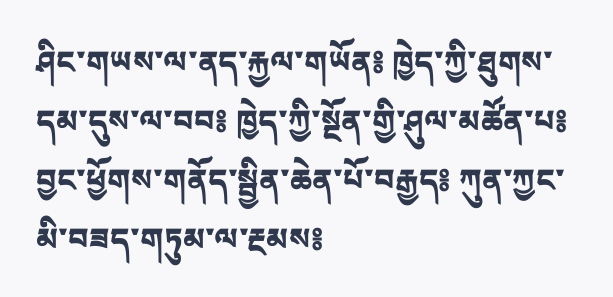ཤིང་གཡས་ལ་ནད་རྐྱལ་གཡོན༔ ཁྱེད་ཀྱི་ཐུགས་དམ་དུས་ལ་བབ༔ ཁྱེད་ཀྱི་སྔོན་གྱི་ཤུལ་མཚོན་པ༔ བྱང་ཕྱོགས་གནོད་སྦྱིན་ཆེན་པོ་བརྒྱད༔ ཀུན་ཀྱང་མི་བཟད་གཏུམ་ལ་རྔམས༔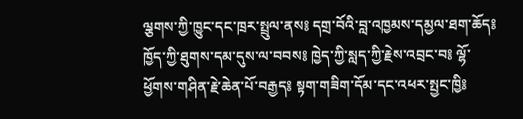ལྕགས་ཀྱི་ཁྱུང་དང་ཁྲར་སྤྲུལ་ནས༔ དགྲ་བོའི་བླ་འཁྱམས་དམྱལ་ཐག་ཆོད༔ ཁྱོད་ཀྱི་ཐུགས་དམ་དུས་ལ་བབས༔ ཁྱེད་ཀྱི་སླད་ཀྱི་རྗེས་འབྲང་བ༔ ལྷོ་ཕྱོགས་གཤིན་རྗེ་ཆེན་པོ་བརྒྱད༔ སྟག་གཟིག་དོམ་དང་འཕར་སྤྱང་ཁྱི༔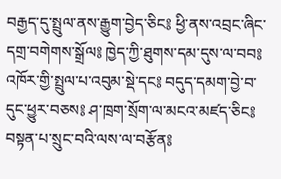བརྒྱད་དུ་སྤྲུལ་ནས་རྒྱུག་བྱེད་ཅིང༔ ཕྱི་ནས་འབྲང་ཞིང་དགྲ་བགེགས་སྒྲོལ༔ ཁྱེད་ཀྱི་ཐུགས་དམ་དུས་ལ་བབ༔ འཁོར་གྱི་སྤྲུལ་པ་འབུམ་སྡེ་དང༔ བདུད་དམག་བྱེ་བ་དུང་ཕྱུར་བཅས༔ ཤ་ཁྲག་སྲོག་ལ་མངའ་མཛད་ཅིང༔ བསྟན་པ་སྲུང་བའི་ལས་ལ་བརྩོན༔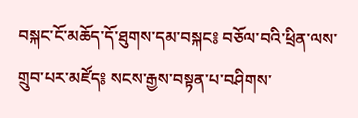བསྐང་ངོ་མཆོད་དོ་ཐུགས་དམ་བསྐང༔ བཅོལ་བའི་ཕྲིན་ལས་གྲུབ་པར་མཛོད༔ སངས་རྒྱས་བསྟན་པ་བཤིགས་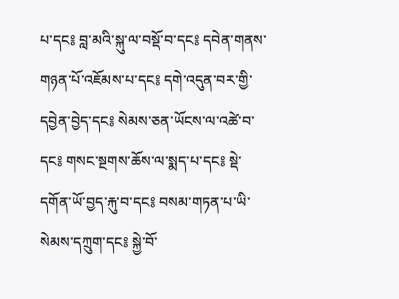པ་དང༔ བླ་མའི་སྐུ་ལ་བསྡོ་བ་དང༔ དབེན་གནས་གཉན་པོ་འཇོམས་པ་དང༔ དགེ་འདུན་བར་གྱི་དབྱེན་བྱེད་དང༔ སེམས་ཅན་ཡོངས་ལ་འཚེ་བ་དང༔ གསང་སྔགས་ཆོས་ལ་སྨད་པ་དང༔ སྡེ་དགོན་ཡོ་བྱད་རྐུ་བ་དང༔ བསམ་གཏན་པ་ཡི་སེམས་དཀྲུག་དང༔ སྐྱེ་བོ་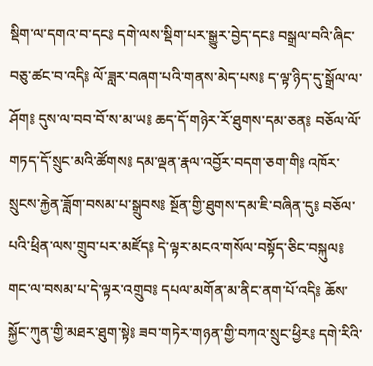སྡིག་ལ་དགའ་བ་དང༔ དགེ་ལས་སྡིག་པར་སྒྱུར་བྱེད་དང༔ བསྒྲལ་བའི་ཞིང་བཅུ་ཚང་བ་འདི༔ ལོ་ཟླར་བཞག་པའི་གནས་མེད་པས༔ ད་ལྟ་ཉིད་དུ་སྒྲོལ་ལ་ཤོག༔ དུས་ལ་བབ་བོ་ས་མ་ཡ༔ ཆད་དོ་གཉེར་རོ་ཐུགས་དམ་ཅན༔ བཅོལ་ལོ་གཏད་དོ་སྲུང་མའི་ཚོགས༔ དམ་ལྡན་རྣལ་འབྱོར་བདག་ཅག་གི༔ འཁོར་སྲུངས་རྐྱེན་ཟློག་བསམ་པ་སྒྲུབས༔ སྔོན་གྱི་ཐུགས་དམ་ཇི་བཞིན་དུ༔ བཅོལ་པའི་ཕྲིན་ལས་གྲུབ་པར་མཛོད༔ དེ་ལྟར་མངའ་གསོལ་བསྟོད་ཅིང་བསྐུལ༔ གང་ལ་བསམ་པ་དེ་ལྟར་འགྲུབ༔ དཔལ་མགོན་མ་ནིང་ནག་པོ་འདི༔ ཆོས་སྐྱོང་ཀུན་གྱི་མཐར་ཐུག་སྟེ༔ ཟབ་གཏེར་གཉན་གྱི་བཀའ་སྲུང་ཕྱིར༔ དགེ་རིའི་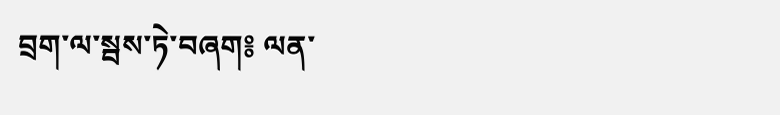བྲག་ལ་སྦས་ཏེ་བཞག༔ ལན་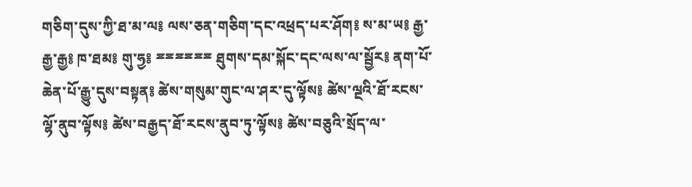གཅིག་དུས་ཀྱི་ཐ་མ་ལ༔ ལས་ཅན་གཅིག་དང་འཕྲད་པར་ཤོག༔ ས་མ་ཡ༔ རྒྱ་རྒྱ་རྒྱ༔ ཁ་ཐམ༔ གུ་ཧྱ༔ ྈྈྈྈྈྈ ཐུགས་དམ་སྐོང་དང་ལས་ལ་སྦྱོར༔ ནག་པོ་ཆེན་པོ་རྒྱུ་དུས་བསྟན༔ ཚེས་གསུམ་གུང་ལ་ཤར་དུ་ལྟོས༔ ཚེས་ལྔའི་ཐོ་རངས་ལྷོ་ནུབ་ལྟོས༔ ཚེས་བརྒྱད་ཐོ་རངས་ནུབ་ཏུ་ལྟོས༔ ཚེས་བཅུའི་སྲོད་ལ་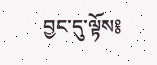བྱང་དུ་ལྟོས༔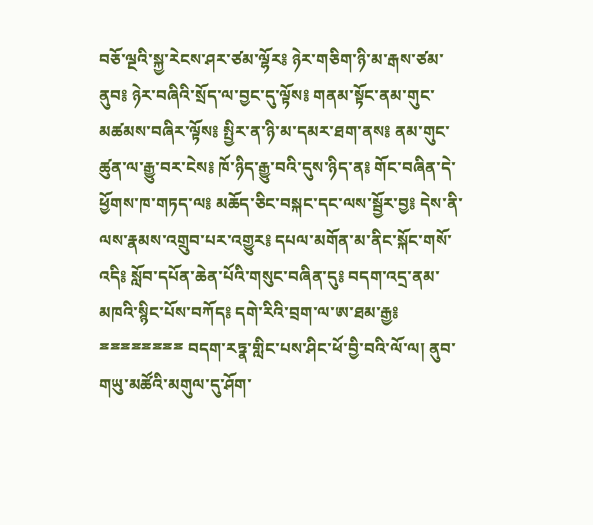བཅོ་ལྔའི་སྐྱ་རེངས་ཤར་ཙམ་ལྷོར༔ ཉེར་གཅིག་ཉི་མ་རྒས་ཙམ་ནུབ༔ ཉེར་བཞིའི་སྲོད་ལ་བྱང་དུ་ལྟོས༔ གནམ་སྟོང་ནམ་གུང་མཚམས་བཞིར་ལྟོས༔ སྤྱིར་ན་ཉི་མ་དམར་ཐག་ནས༔ ནམ་གུང་ཚུན་ལ་རྒྱུ་བར་ངེས༔ ཁོ་ཉིད་རྒྱུ་བའི་དུས་ཉིད་ན༔ གོང་བཞིན་དེ་ཕྱོགས་ཁ་གཏད་ལ༔ མཆོད་ཅིང་བསྐང་དང་ལས་སྦྱོར་བྱ༔ དེས་ནི་ལས་རྣམས་འགྲུབ་པར་འགྱུར༔ དཔལ་མགོན་མ་ནིང་སྐོང་གསོ་འདི༔ སློབ་དཔོན་ཆེན་པོའི་གསུང་བཞིན་དུ༔ བདག་འདྲ་ནམ་མཁའི་སྙིང་པོས་བཀོད༔ དགེ་རིའི་བྲག་ལ་ཨ་ཐམ་རྒྱ༔ ྈྈྈྈྈྈྈྈ བདག་རཏྣ་གླིང་པས་ཤིང་ཕོ་བྱི་བའི་ལོ་ལ། ནུབ་གཡུ་མཚོའི་མགུལ་དུ་ཤོག་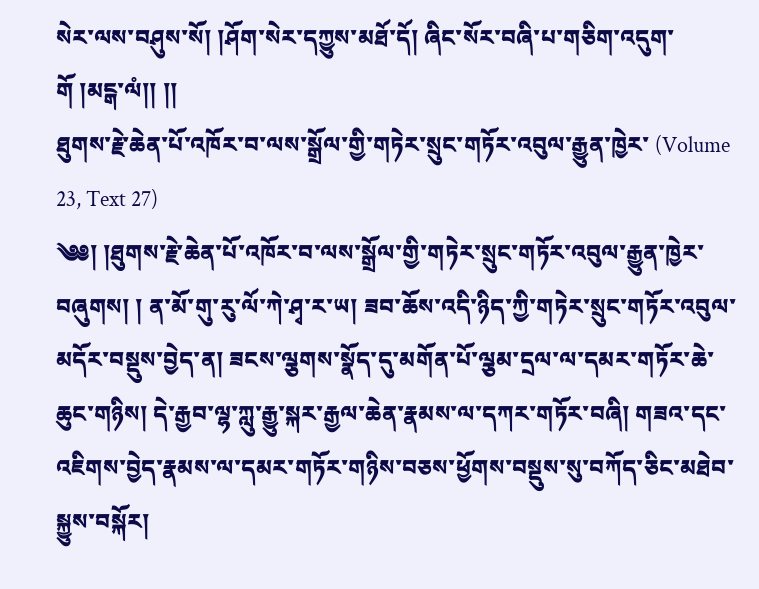སེར་ལས་བཤུས་སོ། །ཤོག་སེར་དཀྱུས་མཐོ་དོ། ཞིང་སོར་བཞི་པ་གཅིག་འདུག་གོ །མངྒ་ལཾ།། །།
ཐུགས་རྗེ་ཆེན་པོ་འཁོར་བ་ལས་སྒྲོལ་གྱི་གཏེར་སྲུང་གཏོར་འབུལ་རྒྱུན་ཁྱེར་ (Volume 23, Text 27)
༄༅། །ཐུགས་རྗེ་ཆེན་པོ་འཁོར་བ་ལས་སྒྲོལ་གྱི་གཏེར་སྲུང་གཏོར་འབུལ་རྒྱུན་ཁྱེར་བཞུགས། ། ན་མོ་གུ་རུ་ལོ་ཀེ་ཤྭ་ར་ཡ། ཟབ་ཆོས་འདི་ཉིད་ཀྱི་གཏེར་སྲུང་གཏོར་འབུལ་མདོར་བསྡུས་བྱེད་ན། ཟངས་ལྕགས་སྣོད་དུ་མགོན་པོ་ལྕམ་དྲལ་ལ་དམར་གཏོར་ཆེ་ཆུང་གཉིས། དེ་རྒྱབ་ལྷ་ཀླུ་རྒྱུ་སྐར་རྒྱལ་ཆེན་རྣམས་ལ་དཀར་གཏོར་བཞི། གཟའ་དང་འཇིགས་བྱེད་རྣམས་ལ་དམར་གཏོར་གཉིས་བཅས་ཕྱོགས་བསྡུས་སུ་བཀོད་ཅིང་མཐེབ་སྐྱུས་བསྐོར།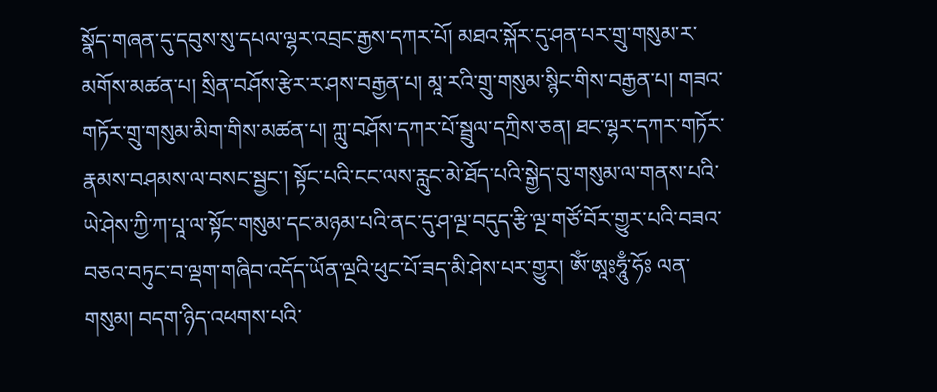སྣོད་གཞན་དུ་དབུས་སུ་དཔལ་ལྷར་འབྲང་རྒྱས་དཀར་པོ། མཐའ་སྐོར་དུ་ཤན་པར་གྲུ་གསུམ་ར་མགོས་མཚན་པ། སྲིན་བཤོས་རྩེར་ར་ཤས་བརྒྱན་པ། མཱ་རའི་གྲུ་གསུམ་སྙིང་གིས་བརྒྱན་པ། གཟའ་གཏོར་གྲུ་གསུམ་མིག་གིས་མཚན་པ། ཀླུ་བཤོས་དཀར་པོ་སྦྲུལ་དཀྲིས་ཅན། ཐང་ལྷར་དཀར་གཏོར་རྣམས་བཤམས་ལ་བསང་སྦྱང་། སྟོང་པའི་ངང་ལས་རླུང་མེ་ཐོད་པའི་སྒྱེད་བུ་གསུམ་ལ་གནས་པའི་ཡེ་ཤེས་ཀྱི་ཀ་པཱ་ལ་སྟོང་གསུམ་དང་མཉམ་པའི་ནང་དུ་ཤ་ལྔ་བདུད་རྩི་ལྔ་གཙོ་བོར་གྱུར་པའི་བཟའ་བཅའ་བཏུང་བ་ལྡག་གཞིབ་འདོད་ཡོན་ལྔའི་ཕུང་པོ་ཟད་མི་ཤེས་པར་གྱུར། ཨོཾ་ཨཱཿཧཱུྃ་ཧོཿ ལན་གསུམ། བདག་ཉིད་འཕགས་པའི་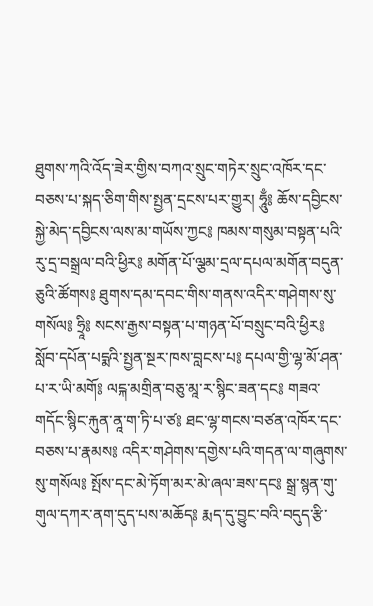ཐུགས་ཀའི་འོད་ཟེར་གྱིས་བཀའ་སྲུང་གཏེར་སྲུང་འཁོར་དང་བཅས་པ་སྐད་ཅིག་གིས་སྤྱན་དྲངས་པར་གྱུར། ཧཱུྃ༔ ཆོས་དབྱིངས་སྐྱེ་མེད་དབྱིངས་ལས་མ་གཡོས་ཀྱང༔ ཁམས་གསུམ་བསྟན་པའི་རུ་དྲ་བསྒྲལ་བའི་ཕྱིར༔ མགོན་པོ་ལྕམ་དྲལ་དཔལ་མགོན་བདུན་ཅུའི་ཚོགས༔ ཐུགས་དམ་དབང་གིས་གནས་འདིར་གཤེགས་སུ་གསོལ༔ ཧྲཱི༔ སངས་རྒྱས་བསྟན་པ་གཉན་པོ་བསྲུང་བའི་ཕྱིར༔ སློབ་དཔོན་པདྨའི་སྤྱན་སྔར་ཁས་བླངས་པ༔ དཔལ་གྱི་ལྷ་མོ་ཤན་པ་ར་ཡི་མགོ༔ ལངྐ་མགྲིན་བཅུ་མཱ་ར་སྙིང་ཟན་དང༔ གཟའ་གདོང་སྙིང་རྐུན་ནཱ་ག་ཏི་པ་ཙ༔ ཐང་ལྷ་གངས་བཙན་འཁོར་དང་བཅས་པ་རྣམས༔ འདིར་གཤེགས་དགྱེས་པའི་གདན་ལ་གཞུགས་སུ་གསོལ༔ སྤོས་དང་མེ་ཏོག་མར་མེ་ཞལ་ཟས་དང༔ སྒྲ་སྙན་གུ་གུལ་དཀར་ནག་དུད་པས་མཆོད༔ རྨད་དུ་བྱུང་བའི་བདུད་རྩི་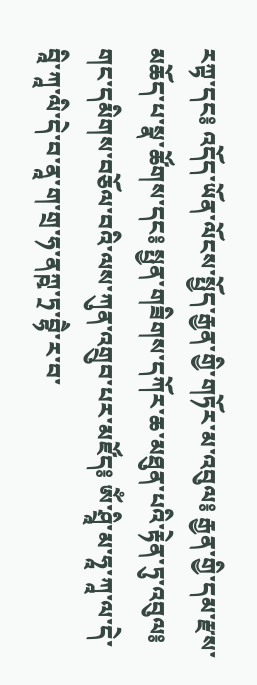རཀྟ་དང༔ འདོད་ཡོན་ལོངས་སྤྱོད་རྒྱན་གྱི་གཏོར་མ་འབུལ༔ རྒྱན་གྱི་དམ་རྫས་མཆོད་པ་སྣ་ཚོགས་དང༔ སྤྱན་གཟིགས་དཀོར་ཆ་མཐུན་པའི་རྟེན་ཏུ་འབུལ༔ གང་དམིགས་བཅོལ་བའི་ལས་ཀུན་འགྲུབ་པར་མཛོད༔ ཨོཾ་ཤྲཱི་མ་ཧཱ་ཀཱ་ལ་དེ་བཱི་ཀཱ་ལི་དེ་བ་ནཱ་ག་གྲ་ཧ་ནཀྵ་ཏྲ་བྷཻ་ར་བ་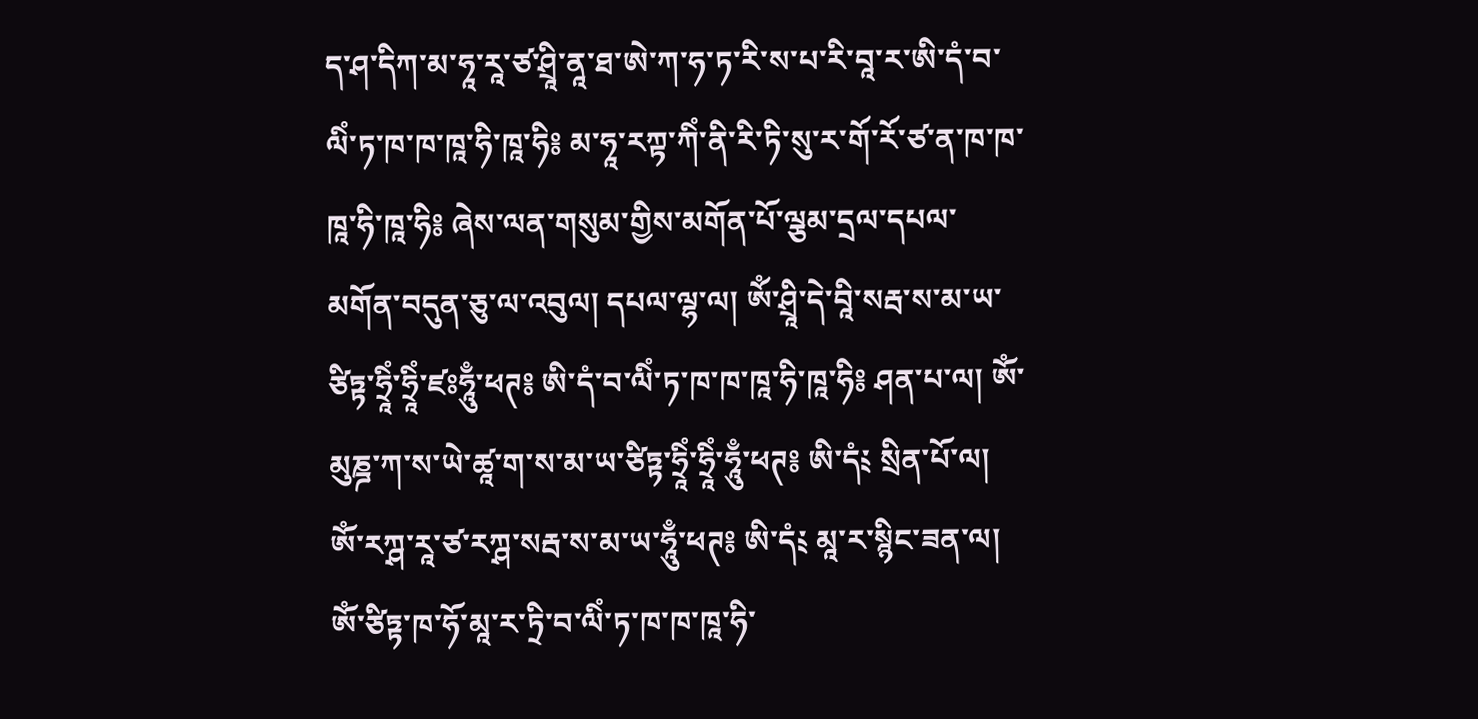ད་ཤ་དིཀ་མ་ཧཱ་རཱ་ཙ་ཤྲཱི་ནཱ་ཐ་ཨེ་ཀ་ཧ་ཏ་རི་ས་པ་རི་བཱ་ར་ཨི་དཾ་བ་ལིཾ་ཏ་ཁ་ཁ་ཁཱ་ཧི་ཁཱ་ཧི༔ མ་ཧཱ་རཀྟ་ཀིཾ་ནི་རི་ཏི་སུ་ར་གོ་རོ་ཙ་ན་ཁ་ཁ་ཁཱ་ཧི་ཁཱ་ཧི༔ ཞེས་ལན་གསུམ་གྱིས་མགོན་པོ་ལྕམ་དྲལ་དཔལ་མགོན་བདུན་ཅུ་ལ་འབུལ། དཔལ་ལྷ་ལ། ཨོཾ་ཤྲཱི་དེ་བཱི་སརྦ་ས་མ་ཡ་ཙིཏྟ་ཧྲཱིཾ་ཧྲཱིཾ་ཛཿཧཱུྃ་ཕཊ༔ ཨི་དཾ་བ་ལིཾ་ཏ་ཁ་ཁ་ཁཱ་ཧི་ཁཱ་ཧི༔ ཤན་པ་ལ། ཨོཾ་མུཎྜ་ཀ་ས་ཡེ་ཚཱ་ག་ས་མ་ཡ་ཙིཏྟ་ཧྲཱིཾ་ཧྲཱིཾ་ཧཱུྃ་ཕཊ༔ ཨི་དཾ༴ སྲིན་པོ་ལ། ཨོཾ་རཀྴ་རཱ་ཙ་རཀྴ་སརྦ་ས་མ་ཡ་ཧཱུྃ་ཕཊ༔ ཨི་དཾ༴ མཱ་ར་སྙིང་ཟན་ལ། ཨོཾ་ཙིཏྟ་ཁ་ཧོ་མཱ་ར་ཏྲི་བ་ལིཾ་ཏ་ཁ་ཁ་ཁཱ་ཧི་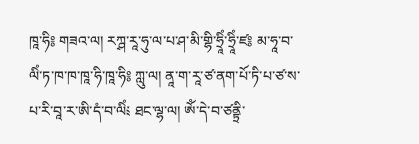ཁཱ་ཧི༔ གཟའ་ལ། རཀྴ་རཱ་ཧུ་ལ་པ་ཤ་མི་གྷི་ཧྲཱིཾ་ཧྲཱིཾ་ཛ༔ མ་ཧཱ་བ་ལིཾ་ཏ་ཁ་ཁ་ཁཱ་ཧི་ཁཱ་ཧི༔ ཀླུ་ལ། ནཱ་ག་རཱ་ཙ་ནག་པོ་ཏི་པ་ཙ་ས་པ་རི་བཱ་ར་ཨི་དཾ་བ་ལིཾ༴ ཐང་ལྷ་ལ། ཨོཾ་དེ་བ་ཙནྟྲི་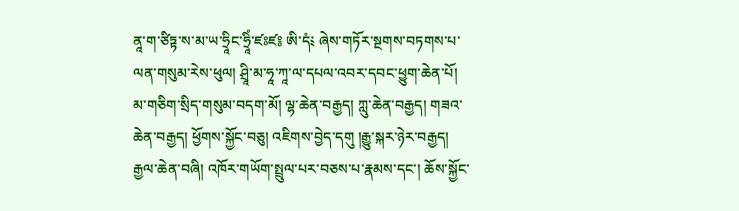ནཱ་ག་ཙིཏྟ་ས་མ་ཡ་ཧྲཱིང་ཧྲཱིཾ་ཛཿཛ༔ ཨི་དཾ༴ ཞེས་གཏོར་སྔགས་བཏགས་པ་ལན་གསུམ་རེས་ཕུལ། ཤྲཱི་མ་ཧཱ་ཀཱ་ལ་དཔལ་འབར་དབང་ཕྱུག་ཆེན་པོ། མ་གཅིག་སྲིད་གསུམ་བདག་མོ། ལྷ་ཆེན་བརྒྱད། ཀླུ་ཆེན་བརྒྱད། གཟའ་ཆེན་བརྒྱད། ཕྱོགས་སྐྱོང་བཅུ། འཇིགས་བྱེད་དགུ །རྒྱུ་སྐར་ཉེར་བརྒྱད། རྒྱལ་ཆེན་བཞི། འཁོར་གཡོག་སྤྲུལ་པར་བཅས་པ་རྣམས་དང་། ཆོས་སྐྱོང་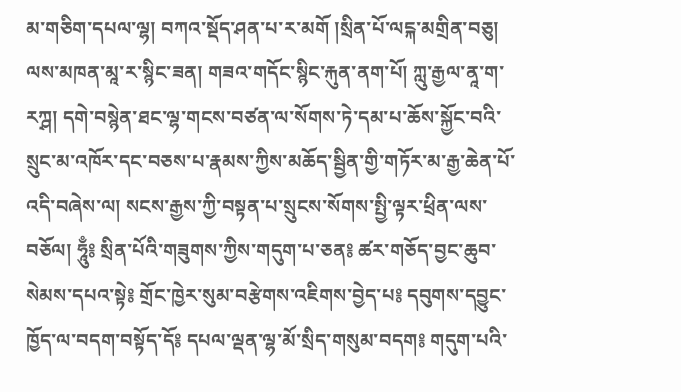མ་གཅིག་དཔལ་ལྷ། བཀའ་སྡོད་ཤན་པ་ར་མགོ །སྲིན་པོ་ལངྐ་མགྲིན་བཅུ། ལས་མཁན་མཱ་ར་སྙིང་ཟན། གཟའ་གདོང་སྙིང་རྐུན་ནག་པོ། ཀླུ་རྒྱལ་ནཱ་ག་རཀྴ། དགེ་བསྙེན་ཐང་ལྷ་གངས་བཙན་ལ་སོགས་ཏེ་དམ་པ་ཆོས་སྐྱོང་བའི་སྲུང་མ་འཁོར་དང་བཅས་པ་རྣམས་ཀྱིས་མཆོད་སྦྱིན་གྱི་གཏོར་མ་རྒྱ་ཆེན་པོ་འདི་བཞེས་ལ། སངས་རྒྱས་ཀྱི་བསྟན་པ་སྲུངས་སོགས་སྤྱི་ལྟར་ཕྲིན་ལས་བཅོལ། ཧཱུྃ༔ སྲིན་པོའི་གཟུགས་ཀྱིས་གདུག་པ་ཅན༔ ཚར་གཅོད་བྱང་ཆུབ་སེམས་དཔའ་སྟེ༔ གྲོང་ཁྱེར་སུམ་བརྩེགས་འཇིགས་བྱེད་པ༔ དབུགས་དབྱུང་ཁྱོད་ལ་བདག་བསྟོད་དོ༔ དཔལ་ལྡན་ལྷ་མོ་སྲིད་གསུམ་བདག༔ གདུག་པའི་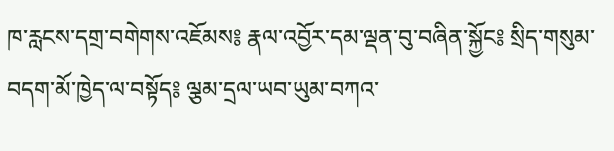ཁ་རླངས་དགྲ་བགེགས་འཇོམས༔ རྣལ་འབྱོར་དམ་ལྡན་བུ་བཞིན་སྐྱོང༔ སྲིད་གསུམ་བདག་མོ་ཁྱེད་ལ་བསྟོད༔ ལྕམ་དྲལ་ཡབ་ཡུམ་བཀའ་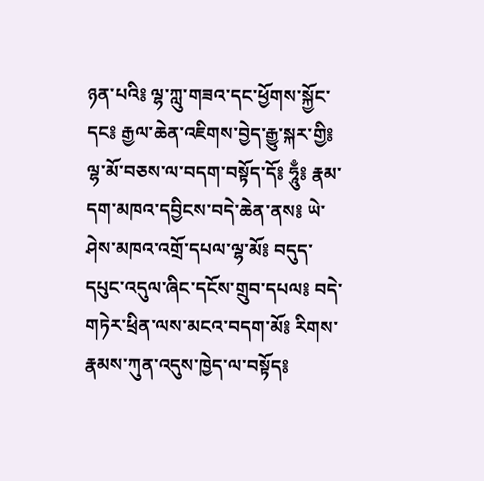ཉན་པའི༔ ལྷ་ཀླུ་གཟའ་དང་ཕྱོགས་སྐྱོང་དང༔ རྒྱལ་ཆེན་འཇིགས་བྱེད་རྒྱུ་སྐར་གྱི༔ ལྷ་མོ་བཅས་ལ་བདག་བསྟོད་དོ༔ ཧཱུྃ༔ རྣམ་དག་མཁའ་དབྱིངས་བདེ་ཆེན་ནས༔ ཡེ་ཤེས་མཁའ་འགྲོ་དཔལ་ལྷ་མོ༔ བདུད་དཔུང་འདུལ་ཞིང་དངོས་གྲུབ་དཔལ༔ བདེ་གཏེར་ཕྲིན་ལས་མངའ་བདག་མོ༔ རིགས་རྣམས་ཀུན་འདུས་ཁྱེད་ལ་བསྟོད༔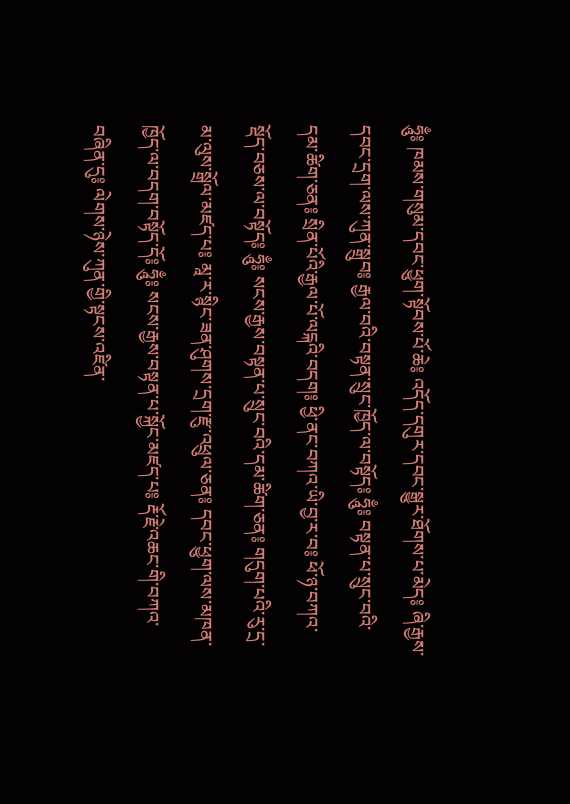ཧཱུྃ༔ ཁམས་གསུམ་དབང་ཕྱུག་སྟོབས་པོ་ཆེ༔ འདོད་དགུར་དབང་སྒྱུར་ཐོགས་པ་མེད༔ ཞི་རྒྱས་དབང་དྲག་ལས་ཀུན་སྒྲུབ༔ རྒྱལ་བའི་བསྟན་སྲུང་ཁྱོད་ལ་བསྟོད༔ ཧཱུྃ༔ བསྟན་པ་སྲུང་བའི་དམ་ཚིག་ཅན༔ སྲིན་པོའི་རྒྱལ་པོ་ལངྐའི་བདག༔ ཕྱི་ནང་བཀའ་ཡི་བྱ་ར་བ༔ ཕོ་ཉ་བཀའ་སྡོད་བཅས་ལ་བསྟོད༔ ཧཱུྃ༔ སངས་རྒྱས་བསྟན་པ་སྲུང་བའི་དམ་ཚིག་ཅན༔ གདུག་པའི་རུ་དྲ་མ་ལུས་སྒྲོལ་མཛད་པ༔ མཱ་ར་སྙིང་ཟན་ཤུགས་དྲག་རྫུ་འཕྲུལ་ཅན༔ དབང་ཕྱུག་ལས་མཁན་ཁྱོད་ལ་བདག་བསྟོད་དོ༔ ཧཱུྃ༔ སངས་རྒྱས་བསྟན་པ་སྐྱོང་མཛད་པ༔ རྡོ་རྗེ་འཆང་གི་བཀའ་བཞིན་དུ༔ ལེགས་ཉེས་ཀུན་གྱི་སྟངས་འཛིན་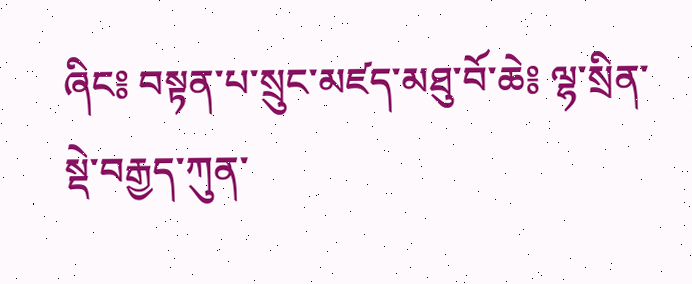ཞིང༔ བསྟན་པ་སྲུང་མཛད་མཐུ་བོ་ཆེ༔ ལྷ་སྲིན་སྡེ་བརྒྱད་ཀུན་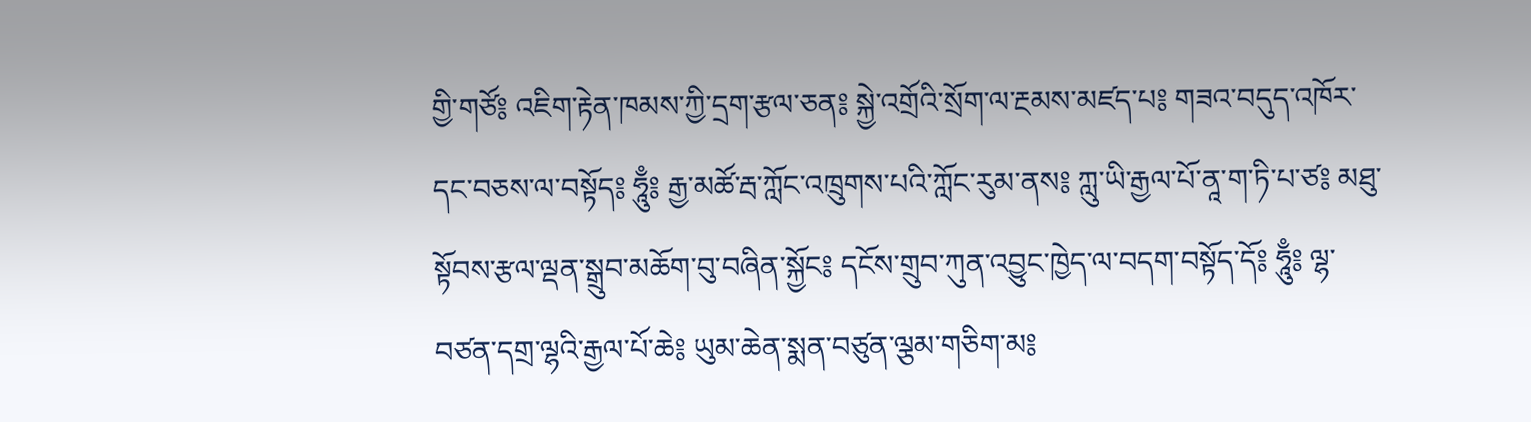གྱི་གཙོ༔ འཇིག་རྟེན་ཁམས་ཀྱི་དྲག་རྩལ་ཅན༔ སྐྱེ་འགྲོའི་སྲོག་ལ་རྔམས་མཛད་པ༔ གཟའ་བདུད་འཁོར་དང་བཅས་ལ་བསྟོད༔ ཧཱུྃ༔ རྒྱ་མཚོ་རྦ་ཀློང་འཁྲུགས་པའི་ཀློང་རུམ་ནས༔ ཀླུ་ཡི་རྒྱལ་པོ་ནཱ་ག་ཏི་པ་ཙ༔ མཐུ་སྟོབས་རྩལ་ལྡན་སྒྲུབ་མཆོག་བུ་བཞིན་སྐྱོང༔ དངོས་གྲུབ་ཀུན་འབྱུང་ཁྱེད་ལ་བདག་བསྟོད་དོ༔ ཧཱུྃ༔ ལྷ་བཙན་དགྲ་ལྷའི་རྒྱལ་པོ་ཆེ༔ ཡུམ་ཆེན་སྨན་བཙུན་ལྕམ་གཅིག་མ༔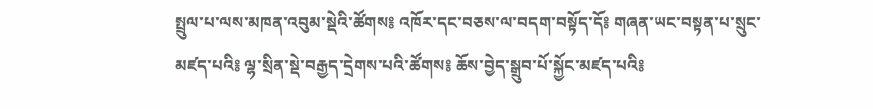སྤྲུལ་པ་ལས་མཁན་འབུམ་སྡེའི་ཚོགས༔ འཁོར་དང་བཅས་ལ་བདག་བསྟོད་དོ༔ གཞན་ཡང་བསྟན་པ་སྲུང་མཛད་པའི༔ ལྷ་སྲིན་སྡེ་བརྒྱད་དྲེགས་པའི་ཚོགས༔ ཆོས་བྱེད་སྒྲུབ་པོ་སྐྱོང་མཛད་པའི༔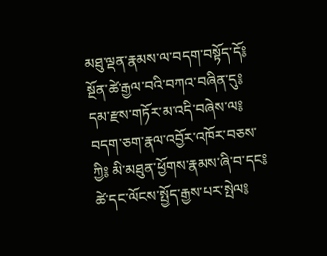མཐུ་ལྡན་རྣམས་ལ་བདག་བསྟོད་དོ༔ སྔོན་ཚེ་རྒྱལ་བའི་བཀའ་བཞིན་དུ༔ དམ་རྫས་གཏོར་མ་འདི་བཞེས་ལ༔ བདག་ཅག་རྣལ་འབྱོར་འཁོར་བཅས་ཀྱི༔ མི་མཐུན་ཕྱོགས་རྣམས་ཞི་བ་དང༔ ཚེ་དང་ལོངས་སྤྱོད་རྒྱས་པར་སྤེལ༔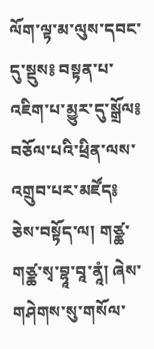ལོག་ལྟ་མ་ལུས་དབང་དུ་སྡུས༔ བསྟན་པ་འཇིག་པ་མྱུར་དུ་སྒྲོལ༔ བཅོལ་པའི་ཕྲིན་ལས་འགྲུབ་པར་མཛོད༔ ཅེས་བསྟོད་ལ། གཙྪ་གཙྪ་སྭ་བྷཱ་བཱ་ནཱཾ། ཞེས་གཤེགས་སུ་གསོལ་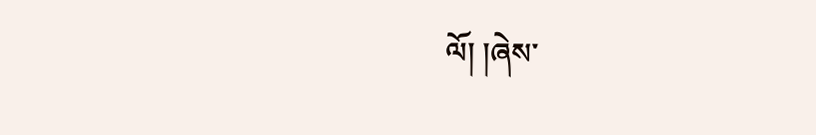ལོ། །ཞེས་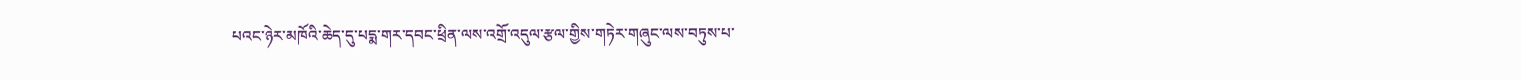པའང་ཉེར་མཁོའི་ཆེད་དུ་པདྨ་གར་དབང་ཕྲིན་ལས་འགྲོ་འདུལ་རྩལ་གྱིས་གཏེར་གཞུང་ལས་བཏུས་པ་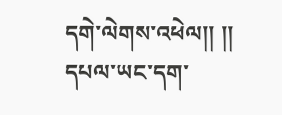དགེ་ལེགས་འཕེལ།། །།
དཔལ་ཡང་དག་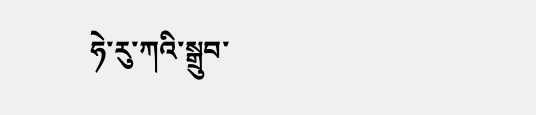ཧེ་རུ་ཀའི་སྒྲུབ་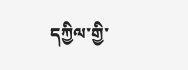དཀྱིལ་གྱི་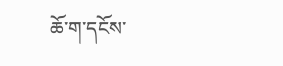ཆོ་ག་དངོས་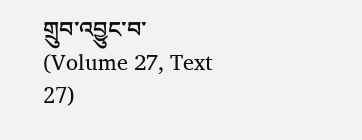གྲུབ་འབྱུང་བ་ (Volume 27, Text 27)